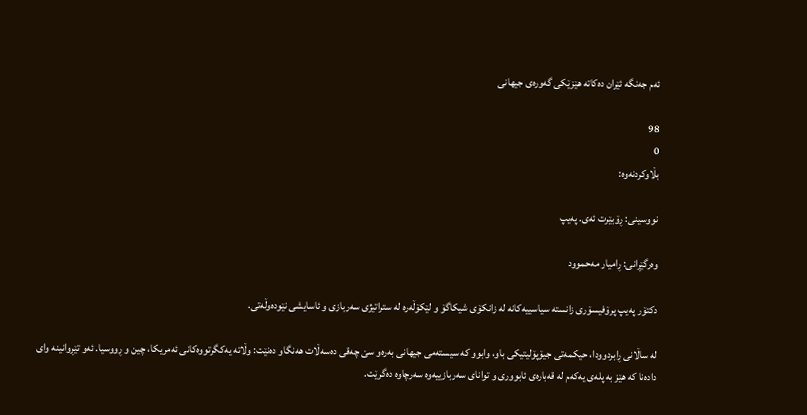ئەم جەنگە ئێران دەکاتە هێزێکی گەورەی جیهانی

98
0
بڵاوکردنەوە:

نووسینی: ڕۆبێرت ئەی. پەیپ

وەرگێڕانی: ڕامیار مەحموود

دکتۆر پەیپ پرۆفیسۆری زانستە سیاسییەکانە لە زانکۆی شیکاگۆ و لێکۆڵەرە لە ستراتیژی سەربازی و ئاسایشی نێودەوڵەتی.

لە ساڵانی ڕابردوودا، حیکمەتی جیۆپۆلیتیکی باو، وابوو کە سیستەمی جیهانی بەرەو سێ چەقی دەسەڵات هەنگاو دەنێت: وڵاتە یەکگرتووەکانی ئەمریکا، چین و ڕووسیا. ئەو تێڕوانینە وای دادەنا کە هێز بە پلەی یەکەم لە قەبارەی ئابووری و توانای سەربازییەوە سەرچاوە دەگرێت.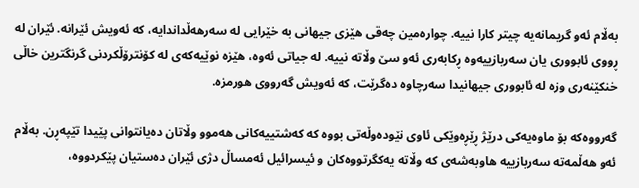بەڵام ئەو گریمانەیە چیتر کارا نییە. چوارەمین چەقی هێزی جیهانی بە خێرایی لە سەرهەڵداندایە، کە ئەویش ئێرانە. ئێران لە ڕووی ئابووری یان سەربازییەوە ڕکابەری ئەو سێ وڵاتە نییە. لە جیاتی ئەوە، هێزە نوێیەکەی لە کۆنترۆڵکردنی گرنگترین خاڵی خنکێنەری وزە لە ئابووری جیهانیدا سەرچاوە دەگرێت، کە ئەویش گەرووی هورمزە.

گەرووەکە بۆ ماوەیەکی درێژ ڕێڕەوێکی ئاوی نێودەوڵەتی بووە کە کەشتییەکانی هەموو وڵاتان دەیانتوانی پێیدا تێپەڕن. بەڵام ئەو هەڵمەتە سەربازییە هاوبەشەی کە وڵاتە یەکگرتووەکان و ئیسرائیل ئەمساڵ دژی ئێران دەستیان پێکردووە،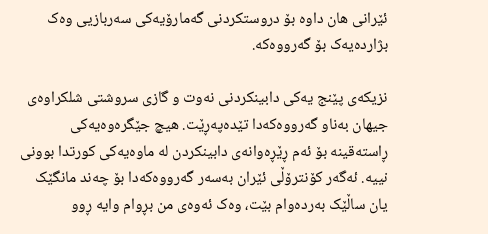ئێرانی هان داوە بۆ دروستکردنی گەمارۆیەکی سەربازیی وەک بژاردەیەک بۆ گەرووەکە.

نزیکەی پێنج یەکی دابینکردنی نەوت و گازی سروشتی شلکراوەی جیهان بەناو گەرووەکەدا تێدەپەڕێت. هیچ جێگرەوەیەکی ڕاستەقینە بۆ ئەم ڕێڕەوانەی دابینکردن لە ماوەیەکی کورتدا بوونی نییە. ئەگەر کۆنترۆڵی ئێران بەسەر گەرووەکەدا بۆ چەند مانگێک یان ساڵێک بەردەوام بێت، وەک ئەوەی من بڕوام وایە ڕوو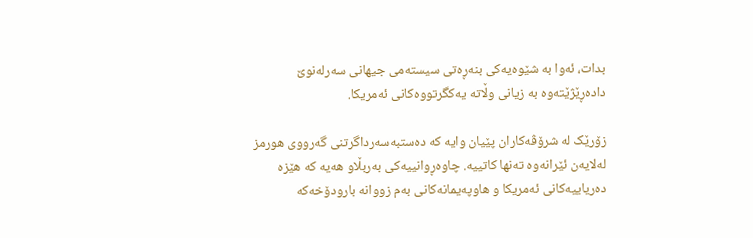بدات، ئەوا بە شێوەیەکی بنەڕەتی سیستەمی جیهانی سەرلەنوێ دادەڕێژێتەوە بە زیانی وڵاتە یەکگرتووەکانی ئەمریکا.

زۆرێک لە شرۆڤەکاران پێیان وایە کە دەستبەسەرداگرتنی گەرووی هورمز لەلایەن ئێرانەوە تەنها کاتییە. چاوەڕوانییەکی بەربڵاو هەیە کە هێزە دەریاییەکانی ئەمریکا و هاوپەیمانەکانی بەم زووانە بارودۆخەکە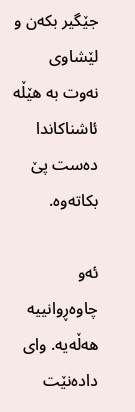جێگیر بکەن و لێشاوی نەوت بە هێڵە ئاشناکاندا دەست پێ بکاتەوە.

ئەو چاوەڕوانییە هەڵەیە. وای دادەنێت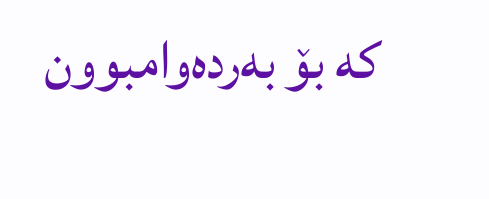کە بۆ بەردەوامبوون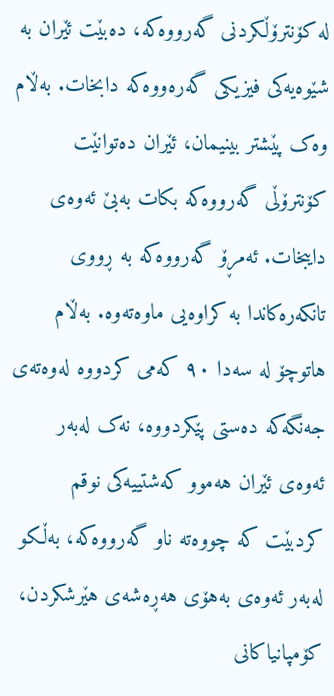لە کۆنترۆڵکردنی گەرووەکە، دەبێت ئێران بە شێوەیەکی فیزیکی گەرەووەکە دابخات. بەڵام وەک پێشتر بینیمان، ئێران دەتوانێت کۆنترۆڵی گەرووەکە بکات بەبێ ئەوەی دایبخات. ئەمڕۆ گەرووەکە بە ڕووی تانکەرەکاندا بە کراوەیی ماوەتەوە. بەڵام هاتوچۆ لە سەدا ٩٠ کەمی کردووە لەوەتەی جەنگەکە دەستی پێکردووە، نەک لەبەر ئەوەی ئێران هەموو کەشتییەکی نوقم کردبێت کە چووەتە ناو گەرووەکە، بەڵکو لەبەر ئەوەی بەهۆی هەڕەشەی هێرشکردن، کۆمپانیاکانی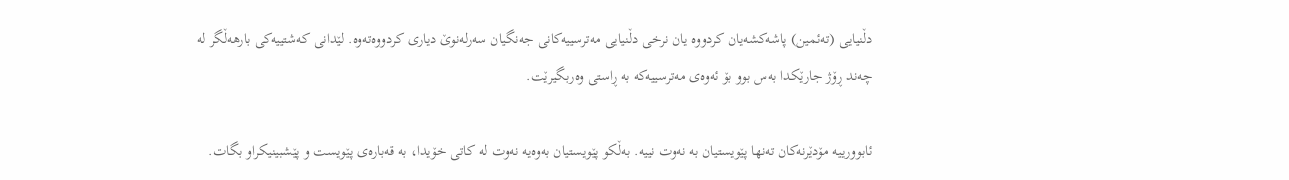دڵنیایی (تەئمین) پاشەکشەیان کردووە یان نرخی دڵنیایی مەترسییەکانی جەنگیان سەرلەنوێ دیاری کردووەتەوە. لێدانی کەشتییەکی بارهەڵگر لە چەند ڕۆژ جارێکدا بەس بوو بۆ ئەوەی مەترسییەکە بە ڕاستی وەربگیرێت.

ئابوورییە مۆدێرنەکان تەنها پێویستیان بە نەوت نییە. بەڵکو پێویستیان بەوەیە نەوت لە کاتی خۆیدا، بە قەبارەی پێویست و پێشبینیکراو بگات.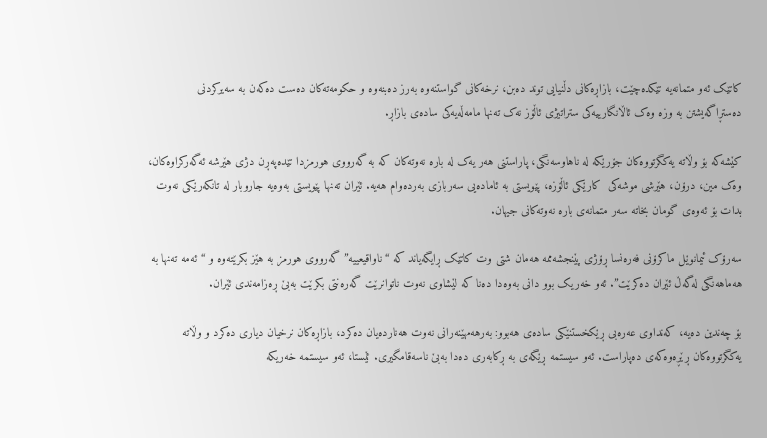کاتێک ئەو متمانەیە تێکدەچێت، بازاڕەکانی دڵنیایی توند دەبن، نرخەکانی گواستنەوە بەرز دەبنەوە و حکومەتەکان دەست دەکەن بە سەیرکردنی دەستڕاگەیشتن بە وزە وەک ئاڵانگارییەکی ستراتیژی ئاڵۆز نەک تەنها مامەڵەیەکی سادەی بازاڕ.

کێشەکە بۆ وڵاتە یەکگرتووەکان جۆرێکە لە ناهاوسەنگی، پاراستنی هەر یەک لە بارە نەوتەکان کە بە گەرووی هورمزدا تێدەپەڕن دژی هێرشە ئەگەرکراوەکان، وەک مین، درۆن، هێرشی موشەکی  کارێکی ئاڵۆزە، پێویستی بە ئامادەیی سەربازی بەردەوام هەیە. ئێران تەنها پێویستی بەوەیە جاروبار لە تانکەرێکی نەوت بدات بۆ ئەوەی گومان بخاتە سەر متمانەی بارە نەوتەکانی جیهان.

سەرۆک ئیمانوێل ماکرۆنی فەرەنسا ڕۆژی پێنجشەممە هەمان شتی وت کاتێک ڕایگەیاند کە “ناواقیعییە” گەرووی هورمز بە هێز بکرێتەوە و “ئەمە تەنها بە هەماهەنگی لەگەڵ ئێران دەکرێت”. ئەو خەریک بوو دانی بەوەدا دەنا کە لێشاوی نەوت ناتوانرێت گەرەنتی بکرێت بەبێ ڕەزامەندی ئێران.

بۆ چەندین دەیە، کەنداوی عەرەبی ڕێکخستنێکی سادەی هەبوو: بەرهەمهێنەرانی نەوت هەناردەیان دەکرد، بازاڕەکان نرخیان دیاری دەکرد و وڵاتە یەکگرتووەکان ڕێڕەوەکەی دەپاراست. ئەو سیستمە ڕێگەی بە ڕکابەری دەدا بەبێ ناسەقامگیری. ئێستا، ئەو سیستمە خەریکە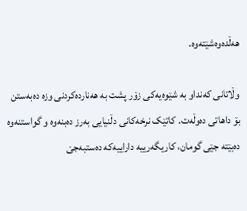هەڵدەوەشێتەوە.

وڵاتانی کەنداو بە شێوەیەکی زۆر پشت بە هەناردەکردنی وزە دەبەستن بۆ داهاتی دەوڵەت. کاتێک نرخەکانی دڵنیایی بەرز دەبنەوە و گواستنەوە دەبێتە جێی گومان، کاریگەرییە داراییەکە دەستبەجێ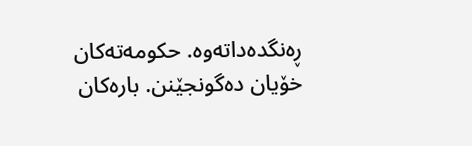ڕەنگدەداتەوە. حکومەتەکان خۆیان دەگونجێنن. بارەکان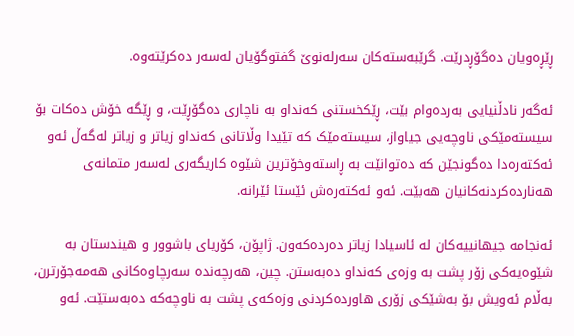ڕێڕەویان دەگۆڕدرێت. گرێبەستەکان سەرلەنوێ گفتوگۆیان لەسەر دەکرێتەوە.

ئەگەر نادڵنیایی بەردەوام بێت، ڕێکخستنی کەنداو بە ناچاری دەگۆڕێت، و ڕێگە خۆش دەکات بۆ سیستەمێکی ناوچەیی جیاواز، سیستەمێک کە تێیدا وڵاتانی کەنداو زیاتر و زیاتر لەگەڵ ئەو ئەکتەرەدا دەگونجێن کە دەتوانێت بە ڕاستەوخۆترین شێوە کاریگەری لەسەر متمانەی هەناردەکردنەکانیان هەبێت. ئەو ئەکتەرەش ئێستا ئێرانە.

ئەنجامە جیهانییەکان لە ئاسیادا زیاتر دەردەکەون. ژاپۆن، کۆریای باشوور و هیندستان بە شێوەیەکی زۆر پشت بە وزەی کەنداو دەبەستن. چین، هەرچەندە سەرچاوەکانی هەمەجۆرترن، بەڵام ئەویش بۆ بەشێکی زۆری هاوردەکردنی وزەکەی پشت بە ناوچەکە دەبەستێت. ئەو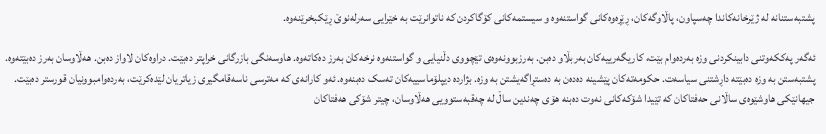پشتبەستنانە لە ژێرخانەکاندا چەسپاون، پاڵاوگەکان، ڕێڕەوەکانی گواستنەوە و سیستمەکانی کۆگاکردن کە ناتوانرێت بە خێرایی سەرلەنوێ ڕێکبخرێنەوە.

ئەگەر پەککەوتنی دابینکردنی وزە بەردەوام بێت، کاریگەرییەکان بەربڵاو دەبن. بەرزبوونەوەی تێچووی دڵنیایی و گواستنەوە نرخەکان بەرز دەکاتەوە. هاوسەنگی بازرگانی خراپتر دەبێت. دراوەکان لاواز دەبن. هەڵاوسان بەرز دەبێتەوە. پشتبەستن بە وزە دەبێتە داڕشتنی سیاسەت. حکومەتەکان پێشینە دەدەن بە دەستڕاگەیشتن بە وزە. بژاردە دیپلۆماسییەکان تەسک دەبنەوە. ئەو کارانەی کە مەترسی ناسەقامگیری زیاتریان لێدەکرێت، بەردەوامبوونیان قورستر دەبێت. جیهانێکی هاوشێوەی ساڵانی حەفتاکان کە تێیدا شۆکەکانی نەوت دەبنە هۆی چەندین ساڵ لە چەقبەستوویی هەڵاوسان، چیتر شۆکی هەفتاکان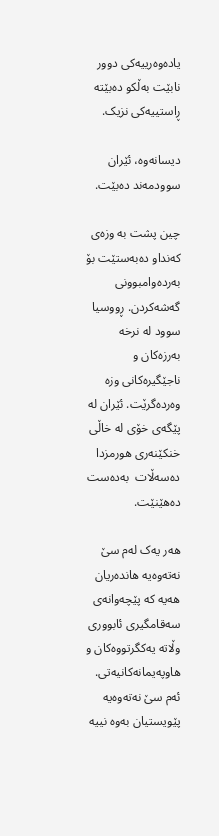یادەوەرییەکی دوور نابێت بەڵکو دەبێتە ڕاستییەکی نزیک.

دیسانەوە، ئێران سوودمەند دەبێت.

چین پشت بە وزەی کەنداو دەبەستێت بۆ بەردەوامبوونی گەشەکردن. ڕووسیا سوود لە نرخە بەرزەکان و ناجێگیرەکانی وزە وەردەگرێت. ئێران لە پێگەی خۆی لە خاڵی خنکێنەری هورمزدا دەسەڵات  بەدەست دەهێنێت.

هەر یەک لەم سێ نەتەوەیە هاندەریان هەیە کە پێچەوانەی سەقامگیری ئابووری وڵاتە یەکگرتووەکان و هاوپەیمانەکانیەتی. ئەم سێ نەتەوەیە پێویستیان بەوە نییە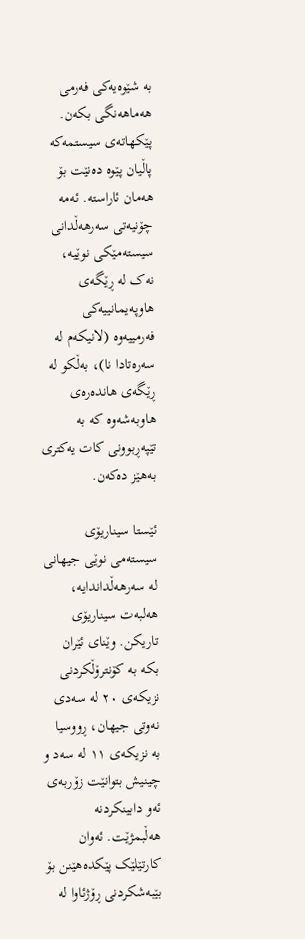بە شێوەیەکی فەرمی هەماهەنگی بکەن. پێکهاتەی سیستمەکە پاڵیان پێوە دەنێت بۆ هەمان ئاراستە. ئەمە چۆنیەتی سەرهەڵدانی سیستەمێکی نوێیە، نەک لە ڕێگەی هاوپەیمانییەکی فەرمییەوە (لانیکەم لە سەرەتادا نا)، بەڵکو لە ڕێگەی هاندەرەی هاوبەشەوە کە بە تێپەڕبوونی کات یەکتری بەهێز دەکەن.

ئێستا سیناریۆی سیستەمی نوێی جیهانی لە سەرهەڵداندایە، هەلبەت سیناریۆی تاریکن. وێنای ئێران بکە بە کۆنترۆڵکردنی نزیکەی ٢٠ لە سەدی نەوتی جیهان، ڕووسیا بە نزیکەی ١١ لە سەد و چینیش بتوانێت زۆربەی ئەو دابینکردنە هەڵبمژێت. ئەوان کارتێلێک پێکدەهێنن بۆ بێبەشکردنی ڕۆژئاوا لە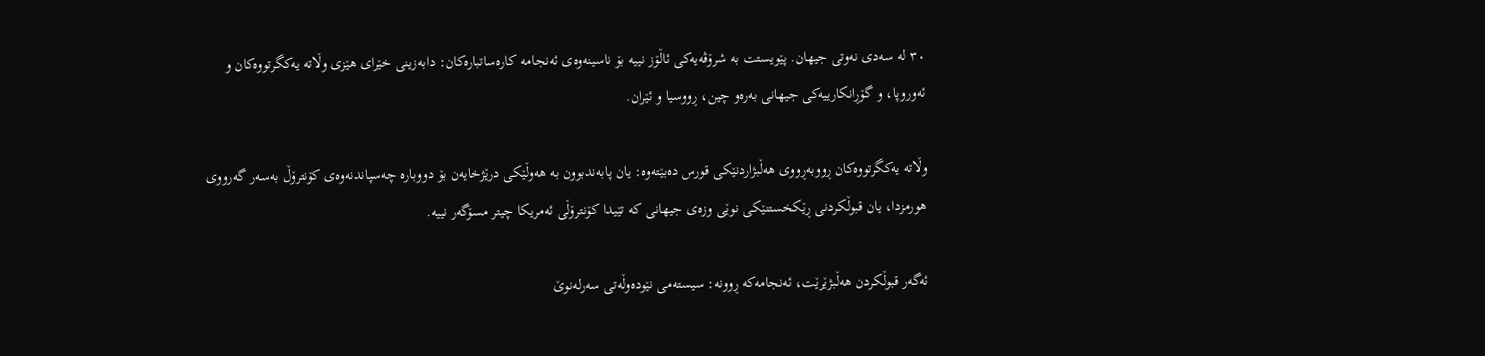٣٠ لە سەدی نەوتی جیهان. پێویستت بە شرۆڤەیەکی ئاڵۆز نییە بۆ ناسینەوەی ئەنجامە کارەساتبارەکان: دابەزینی خێرای هێزی وڵاتە یەکگرتووەکان و ئەوروپا، و گۆڕانکارییەکی جیهانی بەرەو چین، ڕووسیا و ئێران.

وڵاتە یەکگرتووەکان ڕووبەڕووی هەڵبژاردنێکی قورس دەبێتەوە: یان پابەندبوون بە هەوڵێکی درێژخایەن بۆ دووبارە چەسپاندنەوەی کۆنترۆڵ بەسەر گەرووی هورمزدا، یان قبوڵکردنی ڕێکخستنێکی نوێی وزەی جیهانی کە تێیدا کۆنترۆڵی ئەمریکا چیتر مسۆگەر نییە.

ئەگەر قبوڵکردن هەڵبژێرێت، ئەنجامەکە ڕوونە: سیستەمی نێودەوڵەتی سەرلەنوێ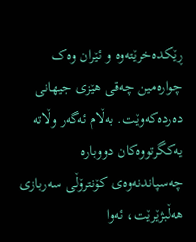ڕێکدەخرێتەوە و ئێران وەک چوارەمین چەقی هێزی جیهانی دەردەکەوێت. بەڵام ئەگەر وڵاتە یەکگرتووەکان دووبارە چەسپاندنەوەی کۆنترۆڵی سەربازی هەڵبژێرێت، ئەوا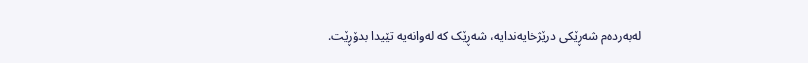لەبەردەم شەڕێکی درێژخایەندایە، شەڕێک کە لەوانەیە تێیدا بدۆڕێت.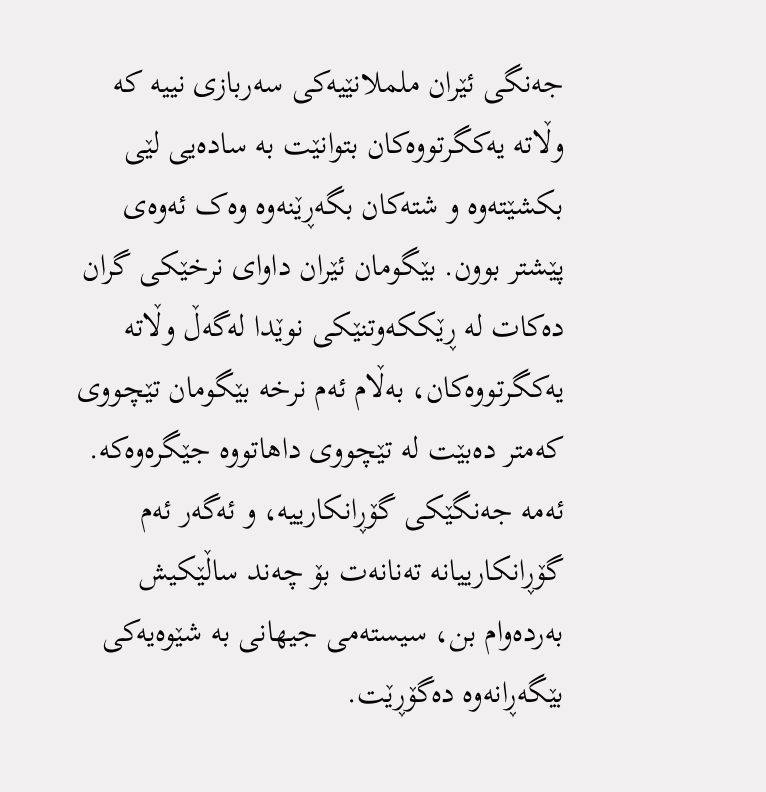جەنگی ئێران ململانێیەکی سەربازی نییە کە وڵاتە یەکگرتووەکان بتوانێت بە سادەیی لێی بکشێتەوە و شتەکان بگەڕێنەوە وەک ئەوەی پێشتر بوون. بێگومان ئێران داوای نرخێکی گران دەکات لە ڕێککەوتنێکی نوێدا لەگەڵ وڵاتە یەکگرتووەکان، بەڵام ئەم نرخە بێگومان تێچووی کەمتر دەبێت لە تێچووی داهاتووە جێگرەوەکە. ئەمە جەنگێکی گۆڕانکارییە، و ئەگەر ئەم گۆڕانکارییانە تەنانەت بۆ چەند ساڵێکیش بەردەوام بن، سیستەمی جیهانی بە شێوەیەکی بێگەڕانەوە دەگۆڕێت.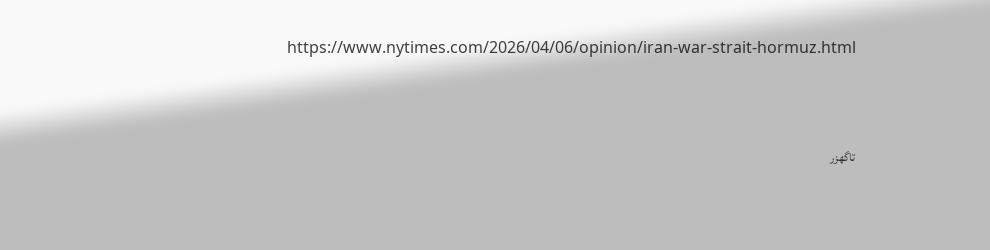https://www.nytimes.com/2026/04/06/opinion/iran-war-strait-hormuz.html





تاگهزر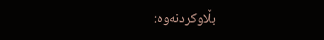بڵاوکردنەوە: